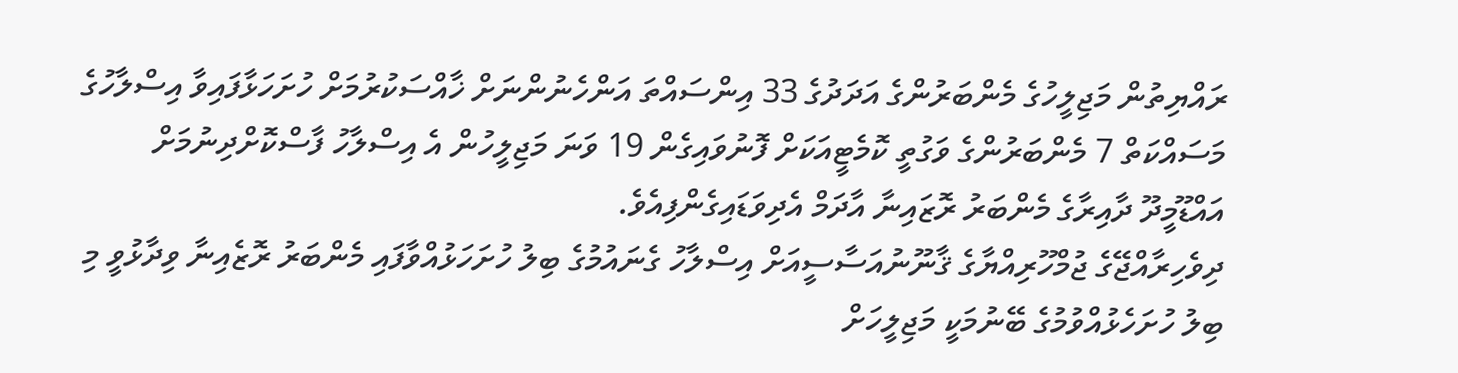ރައްޔިތުން މަޖިލީހުގެ މެންބަރުންގެ އަދަދުގެ 33 އިންސައްތަ އަންހެނުންނަށް ޚާއްސަކުރުމަށް ހުށަހަޅާފައިވާ އިސްލާހުގެ މަސައްކަތް 7 މެންބަރުންގެ ވަގުތީ ކޮމެޓީއަކަށް ފޮނުވައިގެން 19 ވަނަ މަޖިލީހުން އެ އިސްލާހު ފާސްކޮށްދިނުމަށް އައްޑޫމީދޫ ދާއިރާގެ މެންބަރު ރޮޒައިނާ އާދަމް އެދިވަޑައިގެންފިއެވެ.
ދިވެހިރާއްޖޭގެ ޖުމްހޫރިއްޔާގެ ޤާނޫނުއަސާސީއަށް އިސްލާހު ގެނައުމުގެ ބިލު ހުށަހަޅުއްވާފައި މެންބަރު ރޮޒެއިނާ ވިދާޅުވީ މި ބިލު ހުށަހެޅުއްވުމުގެ ބޭނުމަކީ މަޖިލީހަށް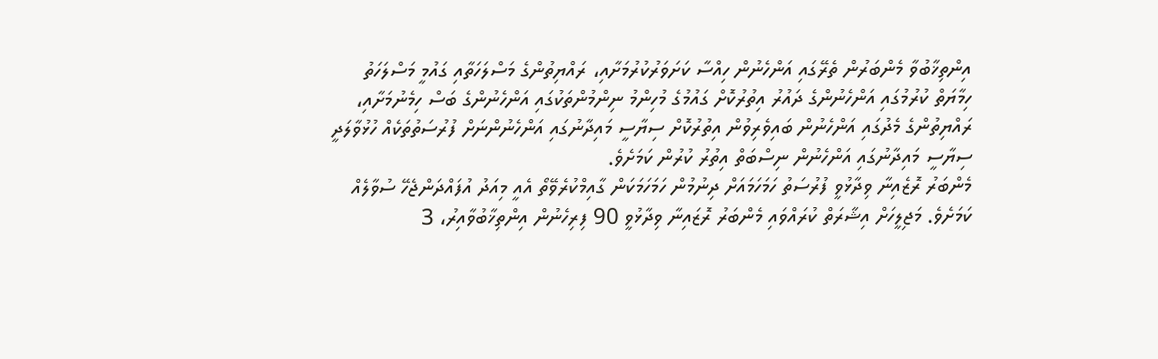އިންތިޚާބުވާ މެންބަރުން ތެރޭގައި އަންހެނުން ހިއްސާ ކަށަވަރުކުރުމަށާއި، ރައްޔިތުންގެ މަސްލަހަތާއި ގައުމީ މަސްލަހަތު ހިމާޔަތް ކުރުމުގައި އަންހެނުންގެ ދައުރު އިތުރުކޮށް ގައުމުގެ މުހިންމު ނިންމުންތަކުގައި އަންހެނުންގެ ބަސް ހިމެނުމަށާއި، ރައްޔިތުންގެ މެދުގައި އަންހެނުން ބައިވެރިވުން އިތުރުކޮށް ސިޔާސީ މައިދާނުގައި އަންހެނުންނަށް ފުރުސަތުތަކެއް ހުޅުވާލަދީ ސިޔާސީ މައިދާނުގައި އަންހެނުން ނިސްބަތް އިތުރު ކުރުން ކަމަށެވެ.
މެންބަރު ރޮޒެއިނާ ވިދާޅުވީ ފުރުސަތު ހަމަހަމައަށް ދިނުމުން ހަމަހަމަކަން ގާއިމްކުރެވޭތޯ އެއީ މިއަދު އުފައްދަންޖެހޭ ސުވާލެއް ކަމަށެވެ. މަޖިލީހަށް އިޝާރަތް ކުރައްވައި މެންބަރު ރޮޒައިނާ ވިދާޅުވީ 90 ފިރިހެނުން އިންތިޚާބުވާއިރު، 3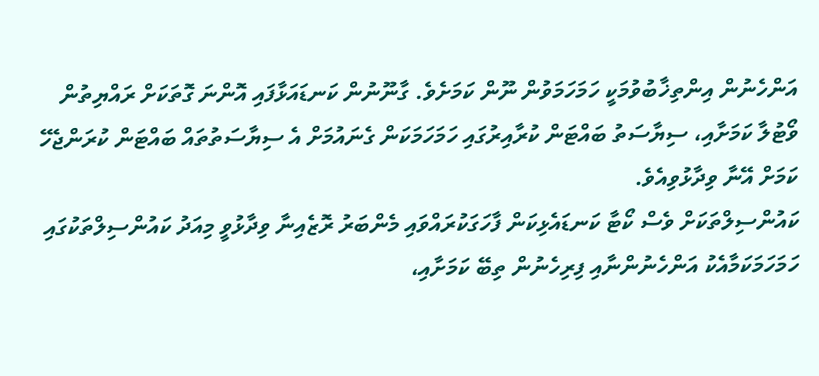އަންހެނުން އިންތިޚާބުވުމަކީ ހަމަހަމަވުން ނޫން ކަމަށެވެ. ގާނޫނުން ކަނޑައަޅާފައި އޮންނަ ގޮތަކަށް ރައްޔިތުން ވޯޓުލާ ކަމަށާއި، ސިޔާސަތު ބައްޓަން ކުރާއިރުގައި ހަމަހަމަކަން ގެނައުމަށް އެ ސިޔާސަތުތައް ބައްޓަން ކުރަންޖެހޭ ކަމަށް އޭނާ ވިދާޅުވިއެވެ.
ކައުންސިލްތަކަށް ވެސް ކޯޓާ ކަނޑައެޅިކަން ފާހަގަކުރައްވައި މެންބަރު ރޮޒެއިނާ ވިދާޅުވީ މިއަދު ކައުންސިލްތަކުގައި ހަމަހަމަކަމާއެކު އަންހެނުންނާއި ފިރިހެނުން ތިބޭ ކަމަށާއި،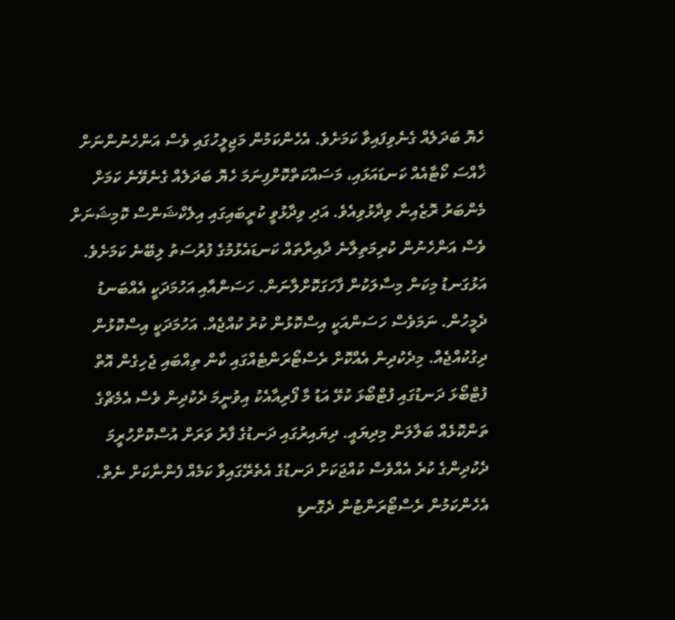ހެޔޮ ބަދަލެއް ގެނެވިފައިވާ ކަމަށެވެ. އެހެންކަމުން މަޖިލީހުގައި ވެސް އަންހެނުންނަށް ޚާއްސަ ކޯޓާއެއް ކަނޑައަޅައި، މަސައްކަތްކޮށްފިނަމަ ހެޔޮ ބަދަލެއް ގެނެވޭނެ ކަމަށް މެންބަރު ރޮޒެއިނާ ވިދާޅުވިއެވެ. އަދި ވިދާޅުވީ ކުރީބައިގައި އިލެކްޝަންސް ކޮމިޝަނަށް ވެސް އަންހެނުން ކުރިމަތިލާނެ ދާއިރާތައް ކަނޑައެޅުމުގެ ފުރުސަތު ލިބޭނެ ކަމަށެވެ.
އަޅުގަނޑު މިކަން މިސާލަކުން ފާހަގަކޮށްލާނަން. ހަސަންއާއި އަހުމަދަކީ އެއްބަނޑު ދެމީހުން. ނަމަވެސް ހަސަންއަކީ އިސްކޮޅުން ކުރު ކުއްޖެއް. އަހުމަދަކީ އިސްކޮޅުން ދިގުކުއްޖެއް. މިދެކުދިން އެއްކޮށް ރެސްޓޯރަންޓެއްގައި ކާން ތިއްބައި ޖެހިގެން އޮތް ފުޓްބޯޅަ ދަނޑުގައި ފުޓްބޯޅަ ކުޅޭ އަޑު މާ ފޯރިއާއެކު އިވުނީމަ ދެކުދިން ވެސް އެމެޗްގެ ތަންކޮޅެއް ބަލާލަން މިދިޔައީ. ދިޔައިރުގައި ދަނޑުގެ ފާރު ވަރަށް އުސްކޮށްހުރީމަ ދެކުދިންގެ ކުރެ އެއްވެސް ކުއްޖަކަށް ދަނޑުގެ އެތެރޭގައިވާ ކަމެއް ފެންނާކަށް ނެތް. އެހެންކަމުން ރެސްޓޯރަންޓުން ދެގޮނޑި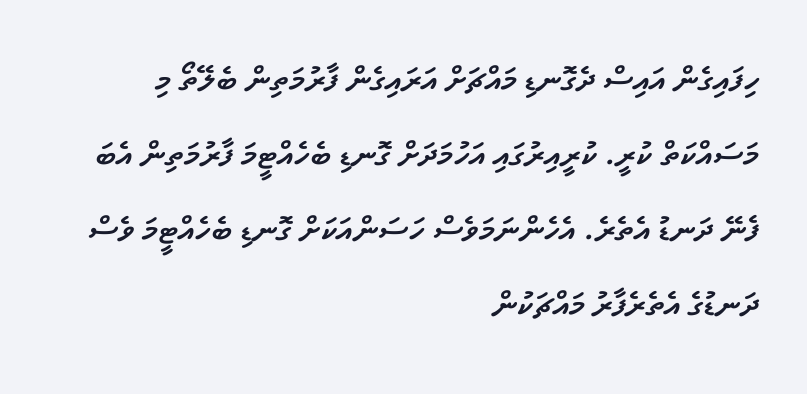ހިފައިގެން އައިސް ދެގޮނޑި މައްޗަށް އަރައިގެން ފާރުމަތިން ބެލޭތޯ މި މަސައްކަތް ކުރީ. ކުރީއިރުގައި އަހުމަދަށް ގޮނޑި ބެހެއްޓީމަ ފާރުމަތިން އެބަ ފެނޭ ދަނޑު އެތެރެ. އެހެންނަމަވެސް ހަސަންއަކަށް ގޮނޑި ބެހެއްޓީމަ ވެސް ދަނޑުގެ އެތެރެފާރު މައްޗަކުން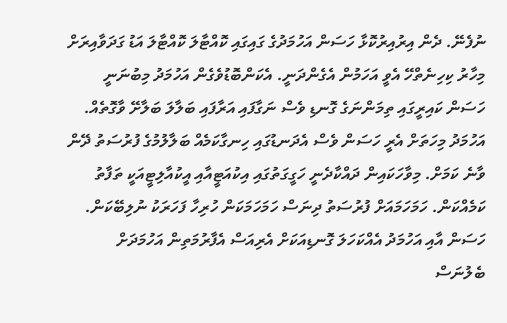ނުފެނޭ. ދެން އިރުއިރުކޮޅާ ހަސަން އަހުމަދުގެ ގައިގައި ކޮއްޓާލަ ކޮއްޓާލަ އަޑު ގަދަވާއިރަށް މިހާރު ކިހިނެތްހޭ އެވީ އަހަމުން އެގެންދަނީ. އެކަންބޮޑުވެގެން އަހުމަދު މިބުނަނީ ހަސަން ކައިރީގައި ތިމަންނަގެ ގޮނޑި ވެސް ނަގާފައި އަރާފައި ބަލާލަ ބަލާށޭ ވާގޮތެއް. އަހުމަދު މިހަތަށް އެރީ ހަސަން ވެސް އެދަނޑުގައި ހިނގާކަމެއް ބަލާލުމުގެ ފުރުސަތު ދޭން ވާނެ ކަމަށް. މިވާހަކައިން ދައްކާދެނީ ހަގީގަތުގައި އިކުއަޓީއާއި އީކުއާލިޓީއަކީ ތަފާތު ކަމެއްކަން. ހަމަހަމައަށް ފުރުސަތު ދިނަސް ހަމަހަމަކަން ހުރިހާ ފަހަރަކު ނުލިބޭކަން. ހަސަން އާއި އަހުމަދު އެއްކަހަލަ ގޮނޑިއަކަށް އެރިއަސް އެފާރުމަތިން އަހުމަދަށް ބެލުނަސް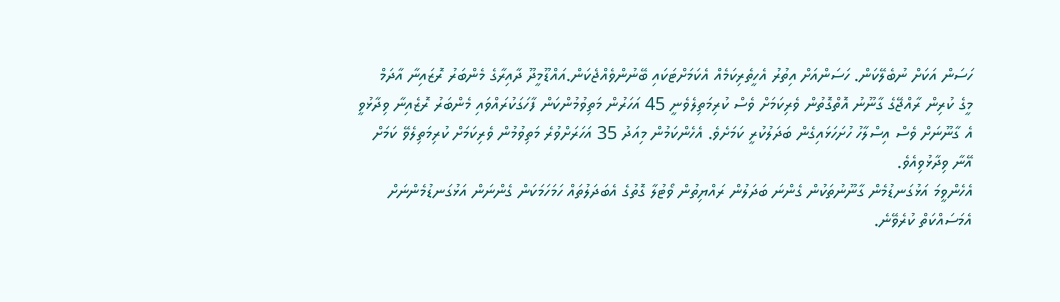ހަސަން އަކަށް ނުބެލޭކަން. ހަސަންއަށް އިތުރު އެހީތެރިކަމެއް އެކަމަށްޓަކައި ބޭނުންވެއްޖެކަން.އައްޑޫމީދޫ ދާއިރާގެ މެންބަރު ރޮޒައިނާ އާދަމް
މީގެ ކުރިން ރާއްޖޭގެ ގާނޫނު އޮތްގޮތުން ވެރިކަމަށް ވެސް ކުރިމަތިލެވެނީ 45 އަހަރުން މަތިވުމުންކަން ފާހަގަކުރައްވައި މެންބަރު ރޮޒެއިނާ ވިދާޅުވީ އެ ގާނޫނަށް ވެސް އިސްލާހު ހުށަހަޅައިގެން ބަދަލުކުރީ ކަމަށެވެ. އެހެންކަމުން މިއަދު 35 އަހަރަށްވުރެ މަތިވުމުން ވެރިކަމަށް ކުރިމަތިލެވޭ ކަމަށް އޭނާ ވިދާޅުވިއެވެ.
އެހެންވީމަ އަޅުގަނޑުމެން ގާނޫނުތަކުން ގެންނަ ބަދަލުން ރައްޔިތުން ވޯޓުލާ ގޮތުގެ އެބަދަލުތައް ހަމަހަމަކަން ގެންނަން އަޅުގަނޑުމެންނަށް އެމަސައްކަތް ކުރެވޭނެ.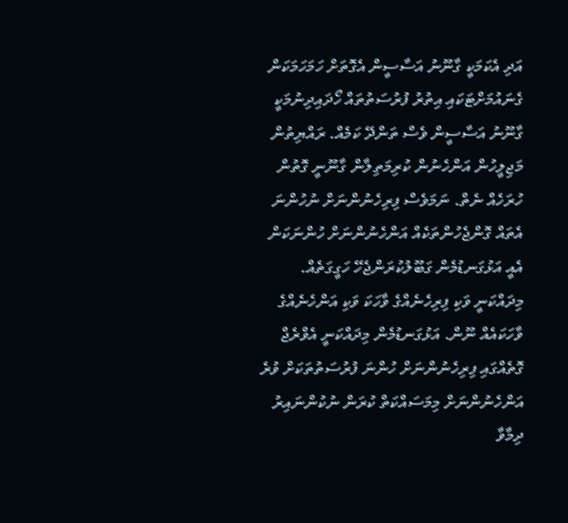އަދި އެކަމަކީ ގާނޫނު އަސާސީން އެގޮތަށް ހަމަހަމަކަން ގެނައުމަށްޓަކައި އިތުރު ފުރުސަތުތައް ހޯދައިދިނުމަކީ ގާނޫނު އަސާސީން ވެސް ތަންދޭ ކަމެއް. ރައްޔިތުން މަޖިލީހުން އަންހެނުން ކުރިމަތިލާން ގާނޫނީ ގޮތުން ހުރަހެއް ނެތް. ނަމަވެސް ފިރިހެނުންނަށް ނުހުންނަ އެތައް ގޮންޖެހުންތަކެއް އަންހެނުންނަށް ހުންނަކަން އެއީ އަޅުގަނޑުމެން ގަބޫލުކުރަންޖެހޭ ހަގީގަތެއް. މިދައްކަނީ ވަކި ފިރިހެނެއްގެ ވާހަކަ ވަކި އަންހެނެއްގެ ވާހަކައެއް ނޫން. އަޅުގަނޑުމެން މިދައްކަނީ އެވްރެޖް ގޮތެއްގައި ފިރިހެނުންނަށް ހުންނަ ފުރުސަތުތަކަށް ވުރެ އަންހެނުންނަށް މިމަސައްކަތް ކުރަން ނުކުންނައިރު ދިމާވާ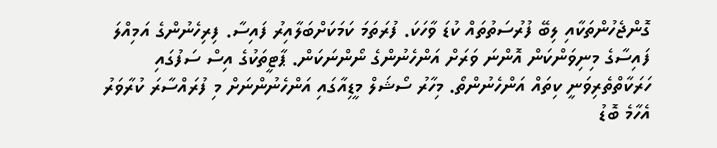ގޮންޖެހުންތަކާއި ލިބޭ ފުރުސަތުތައް ކުޑަ ވާހަކަ. ފުރަތަމަ ކަމަކަށްބަލާއިރު ފައިސާ. ފިރިހެނުންގެ އަމިއްލަ ފައިސާގެ މިނިވަންކަން އޮންނަ ވަރަށް އަންހެނުންގެ ނޯންނަކަން. ޕާޓީތަކުގެ އިސް ސަފުގައި ހަރަކާތްތެރިވަނީ ކިތައް އަންހެނުންތޯ. މިހާރު ސޯޝަލް މީޑިއާގައި އަންހެނުންނަށް މި ފުރައްސާރަ ކުރާވަރު އެހާމެ ބޮޑު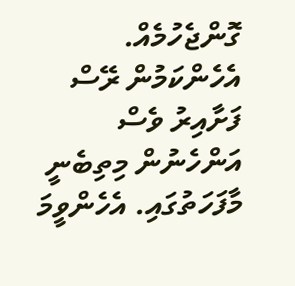ގޮންޖެހުމެއް. އެހެންކަމުން ރޭސް ފަށާއިރު ވެސް އަންހެނުން މިތިބެނީ މާފަހަތުގައި. އެހެންވީމަ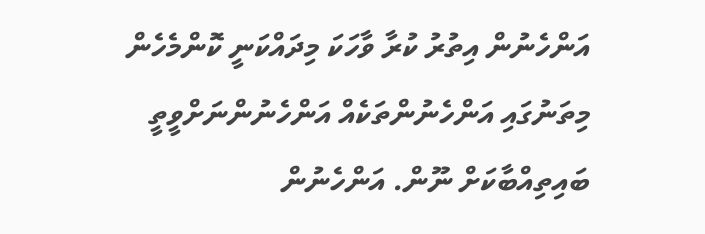އަންހެނުން އިތުރު ކުރާ ވާހަކަ މިދައްކަނީ ކޮންމެހެން މިތަނުގައި އަންހެނުންތަކެއް އަންހެނުންނަށްވީތީ ބައިތިއްބާކަށް ނޫން. އަންހެނުން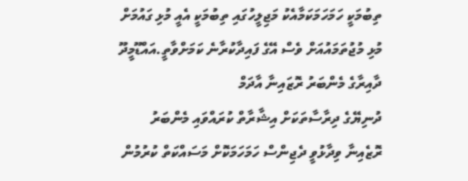ތިބުމަކީ ހަމަހަމަކަމާއެކު މަޖިލީހުގައި ތިބުމަކީ އެއީ މުޅި ގައުމަށް މުޅި މުޖުތަމައުއަށް ވެސް އޭގެ ފައިދާކުރާނެ ކަމަށްވާތީ.އައްޑޫމީދޫ ދާއިރާގެ މެންބަރު ރޮޒައިނާ އާދަމް
ދުނިޔޭގެ ދިރާސާތަކަށް އިޝާރާތް ކުރައްވައި މެންބަރު ރޮޒެއިނާ ވިދާޅުވީ ދެޖިންސް ހަމަހަމަކޮށް މަސައްކަތް ކުރުމުން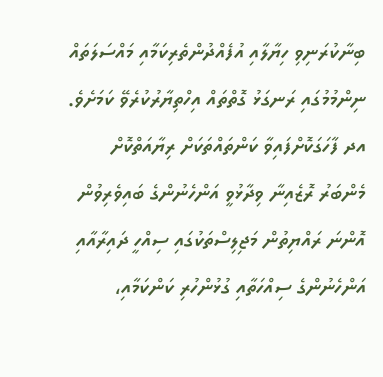ބިނާކުރަނިވި ހިޔާލާއި އުފެއްދުންތެރިކަމާއި މައްސަލަތައް ނިންމުމުގައި ރަނގަޅު ގޮތްތައް އިހްތިޔާރުކުރެވޭ ކަމަށެވެ. އދ ފާހަގަކޮށްފައިވާ ކަންތައްތަކަށް ރިޔާއަތްކޮށް މެންބަރު ރޮޒެއިނާ ވިދާޅުވީ އަންހެނުންގެ ބައިވެރިވުން އޮންނަ ރައްޔިތުން މަޖިލިސްތަކުގައި ސިއްހީ ދައިރާއާއި އަންހެނުންގެ ސިއްހަތާއި ގުޅުންހުރި ކަންކަމާއި،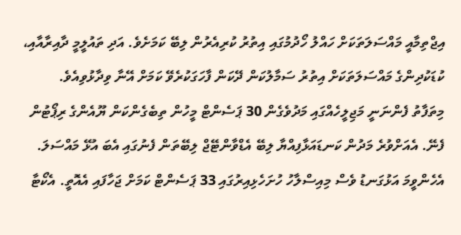އިޖްތިމާއީ މައްސަލަތަކަށް ހައްލު ހޯދުމުގައި އިތުރު ކުރިއެރުން ލިބޭ ކަމަށެވެ. އަދި ތައުލީމީ ދާއިރާއާއި، ކުޑަކުދިންގެ މައްސަލަތަކަށް އިތުރު ސަމާލުކަން ދޭކަން ފާހަގަކުރެވޭ ކަމަށް އޭނާ ވިދާޅުވިއެވެ.
މިތަފާތު ފެންނަނީ މަޖިލީހެއްގައި މަދުވެގެން 30 ޕަސެންޓް މީހުން ތިބެގެންކަން ޔޫއެންގެ ރިޕޯޓުން ފެނޭ. އެއަށްވުރެ މަދުން ކަނޑައަޅާފިއްޔާ ލިބޭ އެޑްވާންޓޭޖް ލިބޭތަން ފެނުގައި އެބަ އުޅޭ މައްސަލަ. އެހެންވީމަ އަޅުގަނޑު ވެސް މިއިސްލާހު ހުށަހެޅިއިރުގައި 33 ޕަސެންޓް ކަމަށް ޖަހާފައި އެއޮތީ. އެކޯޓާ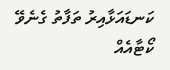ކަނޑައަޅާއިރު ތަފާތު ގެނެވޭ ކޯޓާއެއް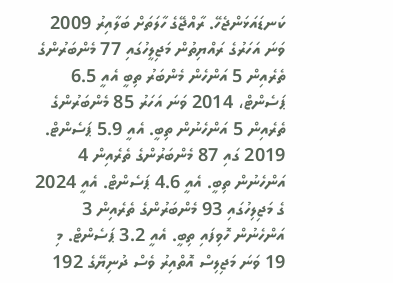ކަނޑައަޅަންޖެހޭ. ރާއްޖޭގެ ހާލަތަށް ބަލާއިރު 2009 ވަނަ އަހަރުގެ ރައްޔިތުން މަޖިލީހުގައި 77 މެންބަރުންގެ ތެރެއިން 5 އަންހެން މެންބަރު ތިބީ އެއީ 6.5 ޕަސެންޓް، 2014 ވަނަ އަހަރު 85 މެންބަރުންގެ ތެރެއިން 5 އަންހެނުން ތިބީ. އެއީ 5.9 ޕަސެންޓް. 2019 ގައި 87 މެންބަރުންގެ ތެރެއިން 4 އަންހެނުން ތިބީ. އެއީ 4.6 ޕަސެންޓް. އެއީ 2024 ގެ މަޖިލިހުގައި 93 މެންބަރުންގެ ތެރެއިން 3 އަންހެނުން ހޮވިފައި ތިބީ. އެއީ 3.2 ޕަސެންޓް. މި 19 ވަނަ މަޖިލިސް އޮތްއިރު ވެސް ދުނިޔޭގެ 192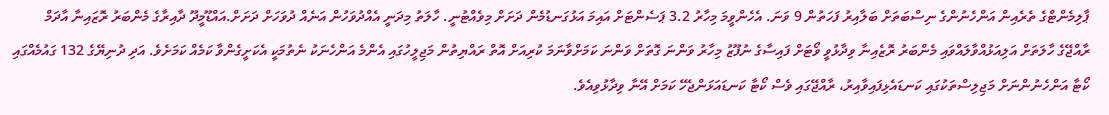ޕާލިމެންޓްގެ ތެރެއިން އަންހެނުންގެ ނިސްބަތަށް ބަލާއިރު ފަހަތުން 9 ވަނަ. އެހެންވީމަ މިހާރު 3.2 ޕަސެންޓަށް އައިމަ އަޅުގަނޑުމެން ދަށަށް މިވެއްޓުނީ. ހާލަތު މިދަނީ އެއްދުވަހުން އަނެއް ދުވަހަށް ދަށަށް.އައްޑޫމީދޫ ދާއިރާގެ މެންބަރު ރޮޒައިނާ އާދަމް
ރާއްޖޭގެ ހާލަތަށް އަލިއަޅުއްވާލައްވައި މެންބަރު ރޮޒެއިނާ ވިދާޅުވީ ވޯޓަށް ފައިސާގެ ނުފޫޒު މިހާރު ވަންނަ ގޮތަށް ވަންނަ ކަމަށްވާނަމަ ކުރިއަށް އޮތް ރައްޔިތުން މަޖިލީހުގައި އެންމެ އަންހެނަކު ނެތުމަކީ އެކަށީގެންވާ ކަމެއް ކަމަށެވެ. އަދި ދުނިޔޭގެ 132 ގައުމެއްގައި ކޯޓާ އަންހެނުންނަށް މަޖިލިސްތަކުގައި ކަނޑައެޅިފައިވާއިރު، ރާއްޖޭގައި ވެސް ކޯޓާ ކަނޑައަޅަންޖެހޭ ކަމަށް އޭނާ ވިދާޅުވިއެވެ.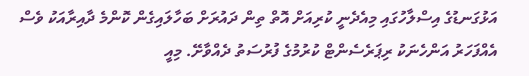އަޅުގަނޑުގެ އިސްލާހުގައި މިއެދެނީ ކުރިއަށް އޮތް ތިން ދައުރަށް ބަހާލައިގެން ކޮންމެ ދާއިރާއަކު ވެސް އެއްފަހަރު އަންހެނަކު ރިޕަރެސެންޓް ކުރުމުގެ ފުރުސަތު ދެއްވާށޭ. މިއީ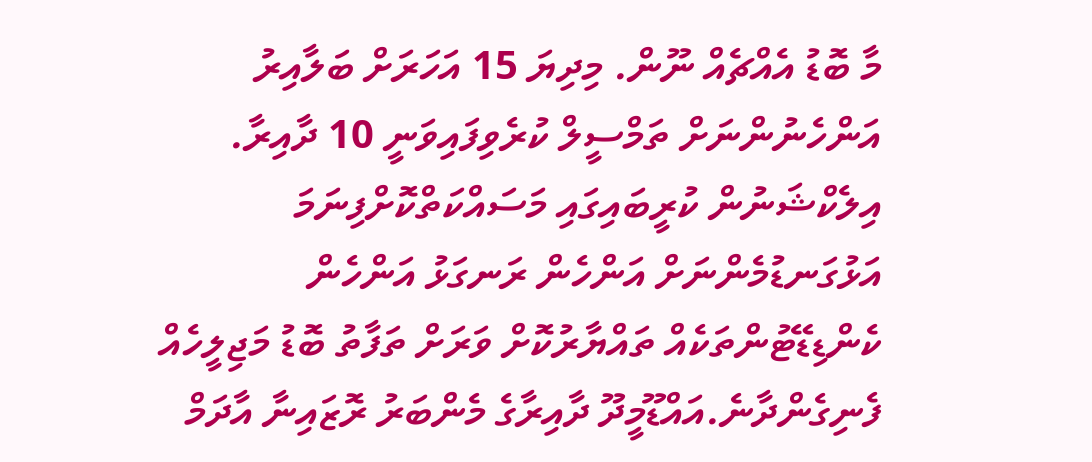މާ ބޮޑު އެއްޗެއް ނޫން. މިދިޔަ 15 އަހަރަށް ބަލާއިރު އަންހެނުންނަށް ތަމްސީލް ކުރެވިފައިވަނީ 10 ދާއިރާ. އިލެކްޝަނުން ކުރީބައިގައި މަސައްކަތްކޮށްފިނަމަ އަޅުގަނޑުމެންނަށް އަންހެން ރަނގަޅު އަންހެން ކެންޑިޑޭޓުންތަކެއް ތައްޔާރުކޮށް ވަރަށް ތަފާތު ބޮޑު މަޖިލީހެއް ފެނިގެންދާނެ.އައްޑޫމީދޫ ދާއިރާގެ މެންބަރު ރޮޒައިނާ އާދަމް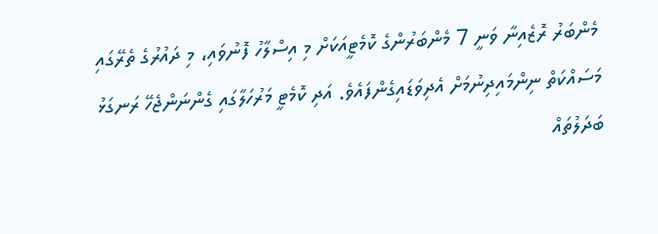މެންބަރު ރޮޒެއިނާ ވަނީ 7 މެންބަރުންގެ ކޮމެޓީއަކަށް މި އިސްލާހު ފޮނުވައި، މި ދައުރުގެ ތެރޭގައި މަސައްކަތް ނިންމައިދިނުމަށް އެދިވަޑައިގެންފައެވެ. އަދި ކޮމެޓީ މަރުހަލާގައި ގެންނަންޖެހޭ ރަނގަޅު ބަދަލުތައް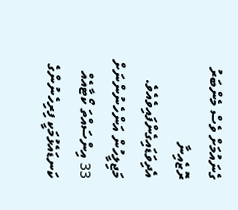ގެނައުމަށް ވެސް މެންބަރު ރޮޒެއިނާ އެދިވަޑައިގެންފައިވެއެވެ. މަޖިލީހުން އަންހެނުންނަށް 33 އިންސައްތަ ކޯޓާއެއް ކަނޑައެޅުމަކީ ފިރިހެނުންގެ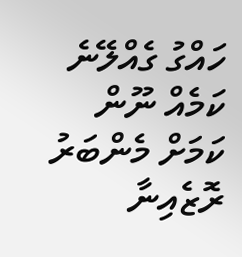ހައްގު ގެއްލޭނެ ކަމެއް ނޫން ކަމަށް މެންބަރު ރޮޒެއިނާ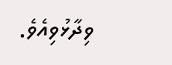ވިދާޅުވިއެވެ.